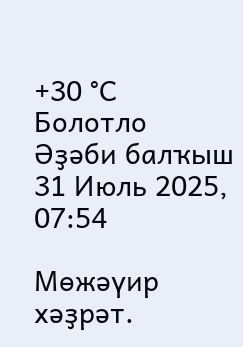+30 °С
Болотло
Әҙәби балҡыш
31 Июль 2025, 07:54

Мөжәүир хәҙрәт.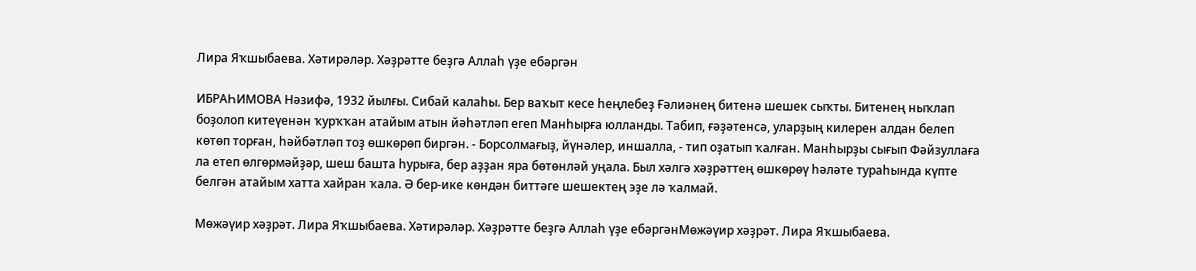Лира Яҡшыбаева. Хәтирәләр. Хәҙрәтте беҙгә Аллаһ үҙе ебәргән

ИБРАҺИМОВА Нәзифә, 1932 йылғы. Сибай калаһы. Бер ваҡыт кесе һеңлебеҙ Ғәлиәнең битенә шешек сыҡты. Битенең ныҡлап боҙолоп китеүенән ҡурҡҡан атайым атын йәһәтләп егеп Манһырға юлланды. Табип, ғәҙәтенсә, уларҙың килерен алдан белеп көтөп торған, һәйбәтләп тоҙ өшкөрөп биргән. - Борсолмағыҙ, йүнәлер, иншалла, - тип оҙатып ҡалған. Манһырҙы сығып Фәйзуллаға ла етеп өлгөрмәйҙәр, шеш башта һурыға, бер аҙҙан яра бөтөнләй уңала. Был хәлгә хәҙрәттең өшкөрөү һәләте тураһында күпте белгән атайым хатта хайран ҡала. Ә бер-ике көндән биттәге шешектең эҙе лә ҡалмай.

Мөжәүир хәҙрәт. Лира Яҡшыбаева. Хәтирәләр. Хәҙрәтте беҙгә Аллаһ үҙе ебәргәнМөжәүир хәҙрәт. Лира Яҡшыбаева.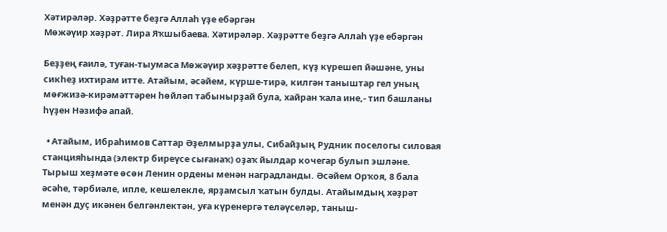Хәтирәләр. Хәҙрәтте беҙгә Аллаһ үҙе ебәргән
Мөжәүир хәҙрәт. Лира Яҡшыбаева. Хәтирәләр. Хәҙрәтте беҙгә Аллаһ үҙе ебәргән

Беҙҙең ғаилә, туған-тыумаса Мөжәүир хәҙрәтте белеп, күҙ күрешеп йәшәне, уны сикһеҙ ихтирам итте. Атайым, әсәйем, күрше-тирә, килгән таныштар гел уның мөғжизә-кирәмәттәрен һөйләп табынырҙай була, хайран ҡала ине,- тип башланы һүҙен Нәзифә апай.

  • Атайым, Ибраһимов Саттар Әҙелмырҙа улы, Сибайҙың Рудник поселогы силовая станцияһында (электр биреүсе сығанаҡ) оҙаҡ йылдар кочегар булып эшләне. Тырыш хеҙмәте өсөн Ленин ордены менән наградланды. Әсәйем Орҡоя, 8 бала әсәһе, тәрбиәле, ипле, кешелекле, ярҙамсыл ҡатын булды. Атайымдың хәҙрәт менән дуҫ икәнен белгәнлектән, уға күренергә теләүселәр, таныш-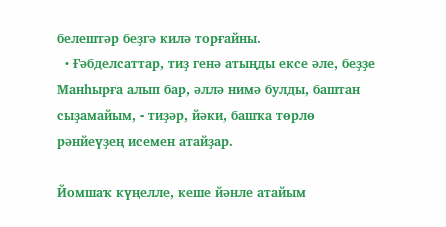белештәр беҙгә килә торғайны.
  • Ғәбделсаттар, тиҙ генә атыңды ексе әле, беҙҙе Манһырға алып бар, әллә нимә булды, баштан сыҙамайым, - тиҙәр, йәки, башҡа төрлө рәнйеүҙең исемен атайҙар.

Йомшаҡ күңелле, кеше йәнле атайым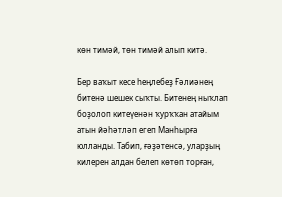көн тимәй, төн тимәй алып китә.

Бер ваҡыт кесе һеңлебеҙ Ғәлиәнең битенә шешек сыҡты. Битенең ныҡлап боҙолоп китеүенән ҡурҡҡан атайым атын йәһәтләп егеп Манһырға юлланды. Табип, ғәҙәтенсә, уларҙың килерен алдан белеп көтөп торған,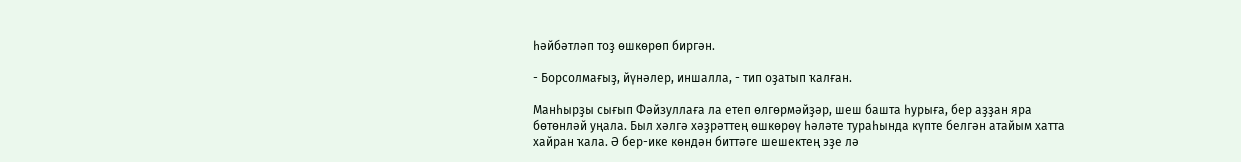һәйбәтләп тоҙ өшкөрөп биргән.

- Борсолмағыҙ, йүнәлер, иншалла, - тип оҙатып ҡалған.

Манһырҙы сығып Фәйзуллаға ла етеп өлгөрмәйҙәр, шеш башта һурыға, бер аҙҙан яра бөтөнләй уңала. Был хәлгә хәҙрәттең өшкөрөү һәләте тураһында күпте белгән атайым хатта хайран ҡала. Ә бер-ике көндән биттәге шешектең эҙе лә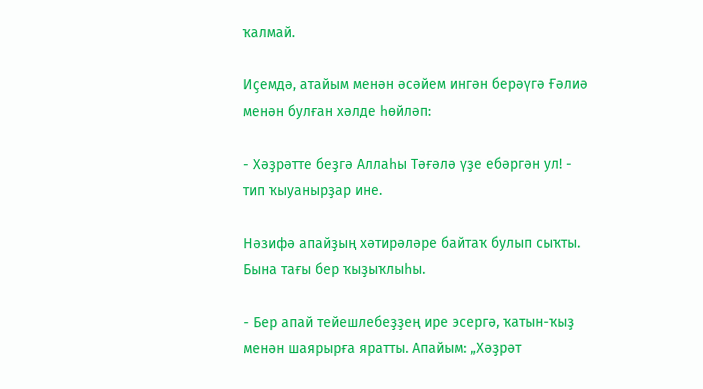ҡалмай.

Иҫемдә, атайым менән әсәйем ингән берәүгә Ғәлиә менән булған хәлде һөйләп:

- Хәҙрәтте беҙгә Аллаһы Тәғәлә үҙе ебәргән ул! - тип ҡыуанырҙар ине.

Нәзифә апайҙың хәтирәләре байтаҡ булып сыҡты. Бына тағы бер ҡыҙыҡлыһы.

- Бер апай тейешлебеҙҙең ире эсергә, ҡатын-ҡыҙ менән шаярырға яратты. Апайым: „Хәҙрәт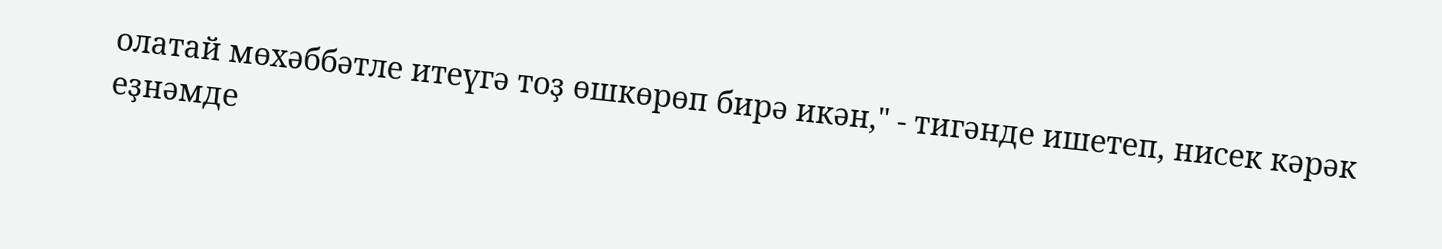олатай мөхәббәтле итеүгә тоҙ өшкөрөп бирә икән," - тигәнде ишетеп, нисек кәрәк еҙнәмде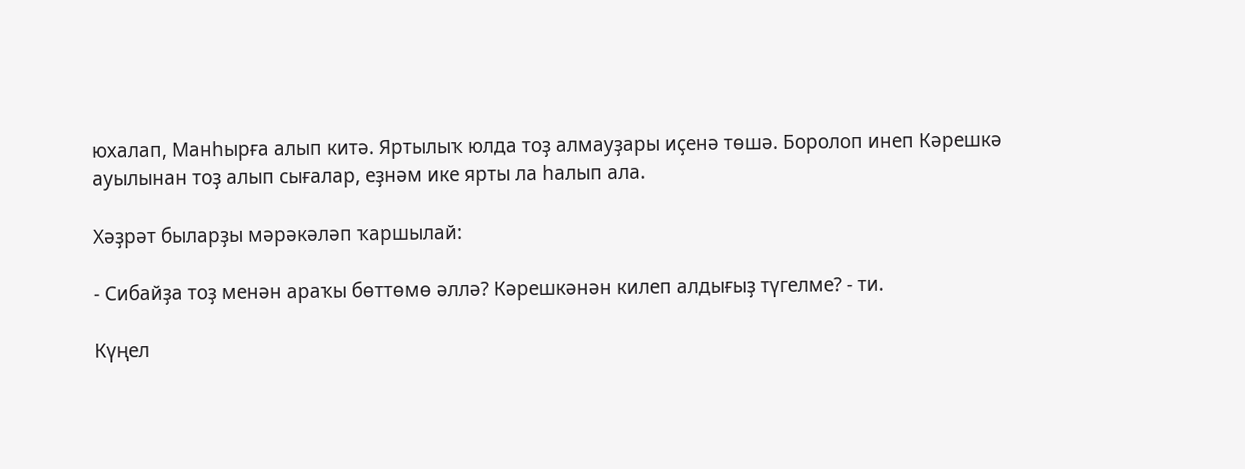юхалап, Манһырға алып китә. Яртылыҡ юлда тоҙ алмауҙары иҫенә төшә. Боролоп инеп Кәрешкә ауылынан тоҙ алып сығалар, еҙнәм ике ярты ла һалып ала.

Хәҙрәт быларҙы мәрәкәләп ҡаршылай:

- Сибайҙа тоҙ менән араҡы бөттөмө әллә? Кәрешкәнән килеп алдығыҙ түгелме? - ти.

Күңел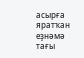асырға яратҡан еҙнәмә тағы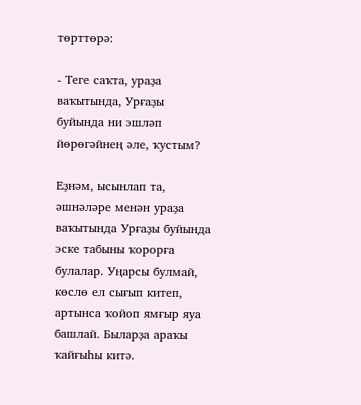төрттөрә:

- Теге саҡта, ураҙа ваҡытында, Урғаҙы буйында ни эшләп йөрөгәйнең әле, ҡустым?

Еҙнәм, ысынлап та, әшнәләре менән ураҙа ваҡытында Урғаҙы буйында эске табыны ҡорорға булалар. Уңарсы булмай, көслө ел сығып китеп, артынса ҡойоп ямғыр яуа башлай. Быларҙа араҡы ҡайғыһы китә.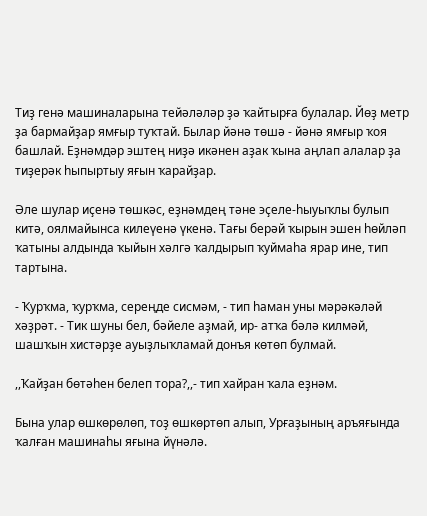Тиҙ генә машиналарына тейәләләр ҙә ҡайтырға булалар. Йөҙ метр ҙа бармайҙар ямғыр туҡтай. Былар йәнә төшә - йәнә ямғыр ҡоя башлай. Еҙнәмдәр эштең ниҙә икәнен аҙак ҡына аңлап алалар ҙа тиҙерәк һыпыртыу яғын ҡарайҙар.

Әле шулар иҫенә төшкәс, еҙнәмдең тәне эҫеле-һыуыҡлы булып китә, оялмайынса килеүенә үкенә. Тағы берәй ҡырын эшен һөйләп ҡатыны алдында ҡыйын хәлгә ҡалдырып ҡуймаһа ярар ине, тип тартына.

- Ҡурҡма, ҡурҡма, сереңде сисмәм, - тип һаман уны мәрәкәләй хәҙрәт. - Тик шуны бел, бәйеле аҙмай, ир- атҡа бәлә килмәй, шашҡын хистәрҙе ауыҙлыҡламай донъя көтөп булмай.

,,Ҡайҙан бөтәһен белеп тора?,,- тип хайран ҡала еҙнәм.

Бына улар өшкөрөлөп, тоҙ өшкөртөп алып, Урғаҙының аръяғында ҡалған машинаһы яғына йүнәлә.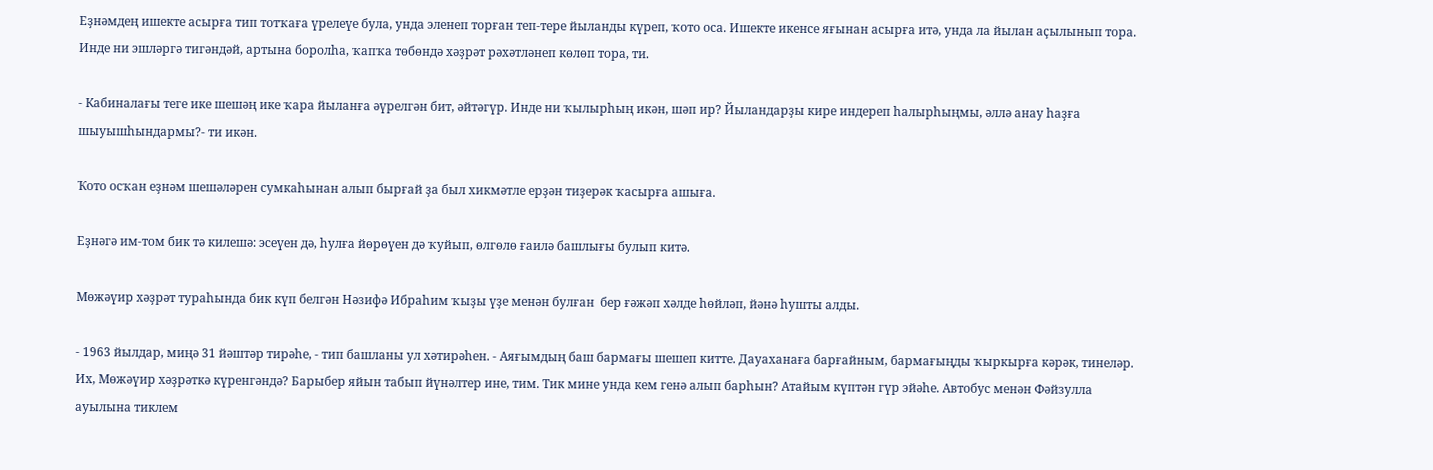Еҙнәмдең ишекте асырға тип тотҡаға үрелеүе була, унда эленеп торған теп-тере йыланды күреп, ҡото оса. Ишекте икенсе яғынан асырға итә, унда ла йылан аҫылынып тора. Инде ни эшләргә тигәндәй, артына боролһа, ҡапҡа төбөндә хәҙрәт рәхәтләнеп көлөп тора, ти.

- Кабиналағы теге ике шешәң ике ҡара йыланға әүрелгән бит, әйтәгүр. Инде ни ҡылырһың икән, шәп ир? Йыландарҙы кире индереп һалырһыңмы, әллә анау һаҙға шыуышһындармы?- ти икән.

Ҡото осҡан еҙнәм шешәләрен сумкаһынан алып бырғай ҙа был хикмәтле ерҙән тиҙерәк ҡасырға ашыға.

Еҙнәгә им-том бик тә килешә: эсеүен дә, һулға йөрөүен дә ҡуйып, өлгөлө ғаилә башлығы булып китә.

Мөжәүир хәҙрәт тураһында бик күп белгән Нәзифә Ибраһим ҡыҙы үҙе менән булған  бер ғәжәп хәлде һөйләп, йәнә һушты алды.

- 1963 йылдар, миңә 31 йәштәр тирәһе, - тип башланы ул хәтирәһен. - Аяғымдың баш бармағы шешеп китте. Дауаханаға барғайным, бармағыңды ҡыркырға кәрәк, тинеләр. Их, Мөжәүир хәҙрәткә күренгәндә? Барыбер яйын табып йүнәлтер ине, тим. Тик мине унда кем генә алып барһын? Атайым күптән гүр эйәһе. Автобус менән Фәйзулла ауылына тиклем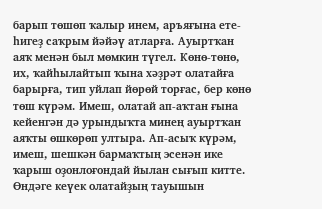барып төшөп ҡалыр инем, аръяғына ете-һигеҙ саҡрым йәйәү атларға. Ауыртҡан аяҡ менән был мөмкин түгел. Көнө-төнө, их, ҡайһылайтып ҡына хәҙрәт олатайға барырға, тип уйлап йөрөй торғас, бер көнө төш күрәм. Имеш, олатай ап-аҡтан ғына кейенгән дә урындыҡта минең ауыртҡан аяҡты өшкөрөп ултыра. Ап-асыҡ күрәм, имеш, шешкән бармаҡтың эсенән ике ҡарыш оҙонлоғондай йылан сығып китте. Өндәге кеүек олатайҙың тауышын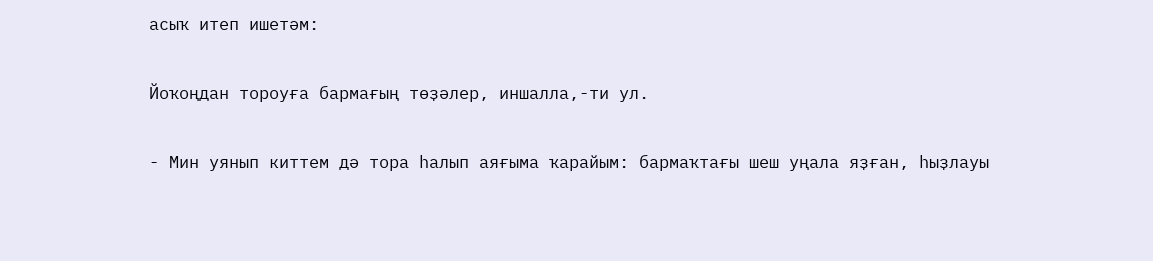асыҡ итеп ишетәм:

Йоҡоңдан тороуға бармағың төҙәлер, иншалла,-ти ул.

- Мин уянып киттем дә тора һалып аяғыма ҡарайым: бармаҡтағы шеш уңала яҙған, һыҙлауы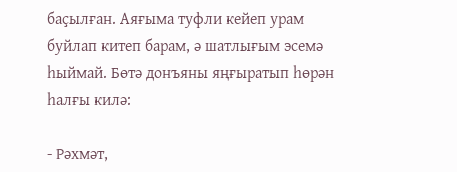баҫылған. Аяғыма туфли кейеп урам буйлап китеп барам, ә шатлығым эсемә һыймай. Бөтә донъяны яңғыратып һөрән һалғы килә:

- Рәхмәт,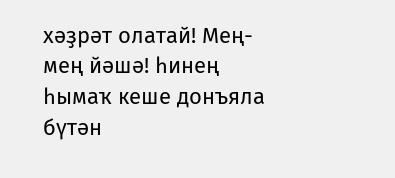хәҙрәт олатай! Мең-мең йәшә! һинең һымаҡ кеше донъяла бүтән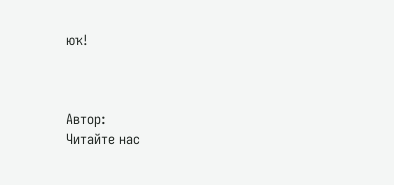юҡ!



Автор:
Читайте нас